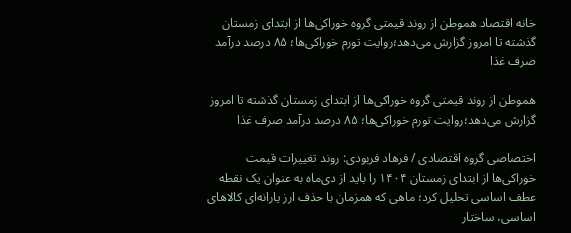خانه اقتصاد هموطن از روند قیمتی گروه خوراکی‌ها از ابتدای زمستان گذشته تا امروز گزارش می‌دهد؛روایت تورم خوراکی‌ها؛ ۸۵ درصد درآمد صرف غذا

هموطن از روند قیمتی گروه خوراکی‌ها از ابتدای زمستان گذشته تا امروز گزارش می‌دهد؛روایت تورم خوراکی‌ها؛ ۸۵ درصد درآمد صرف غذا

اختصاصی گروه اقتصادی / فرهاد فربودی: روند تغییرات قیمت خوراکی‌ها از ابتدای زمستان ۱۴۰۴ را باید از دی‌ماه به عنوان یک نقطه عطف اساسی تحلیل کرد؛ ماهی که همزمان با حذف ارز یارانه‌ای کالاهای اساسی، ساختار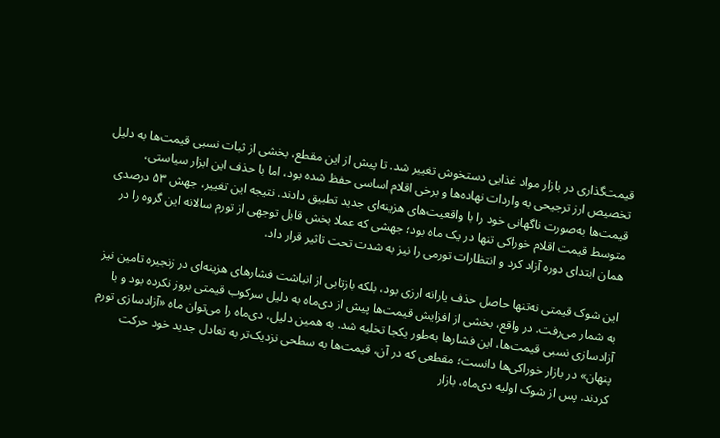قیمت‌گذاری در بازار مواد غذایی دستخوش تغییر شد. تا پیش از این مقطع، بخشی از ثبات نسبی قیمت‌ها به دلیل تخصیص ارز ترجیحی به واردات نهاده‌ها و برخی اقلام اساسی حفظ شده بود، اما با حذف این ابزار سیاستی، قیمت‌ها به‌صورت ناگهانی خود را با واقعیت‌های هزینه‌ای جدید تطبیق دادند. نتیجه این تغییر، جهش ۵۳ درصدی متوسط قیمت اقلام خوراکی تنها در یک ماه بود؛ جهشی که عملا بخش قابل توجهی از تورم سالانه این گروه را در همان ابتدای دوره آزاد کرد و انتظارات تورمی را نیز به شدت تحت تاثیر قرار داد.

این شوک قیمتی نه‌تنها حاصل حذف یارانه ارزی بود، بلکه بازتابی از انباشت فشارهای هزینه‌ای در زنجیره تامین نیز به شمار می‌رفت. در واقع، بخشی از افزایش قیمت‌ها پیش از دی‌ماه به دلیل سرکوب قیمتی بروز نکرده بود و با آزادسازی نسبی قیمت‌ها، این فشارها به‌طور یکجا تخلیه شد. به همین دلیل، دی‌ماه را می‌توان ماه «آزادسازی تورم پنهان» در بازار خوراکی‌ها دانست؛ مقطعی که در آن، قیمت‌ها به سطحی نزدیک‌تر به تعادل جدید خود حرکت کردند. پس از شوک اولیه دی‌ماه، بازار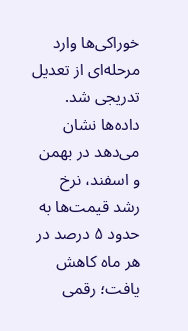خوراکی‌ها وارد مرحله‌ای از تعدیل تدریجی شد. داده‌ها نشان می‌دهد در بهمن و اسفند، نرخ رشد قیمت‌ها به حدود ۵ درصد در هر ماه کاهش یافت؛ رقمی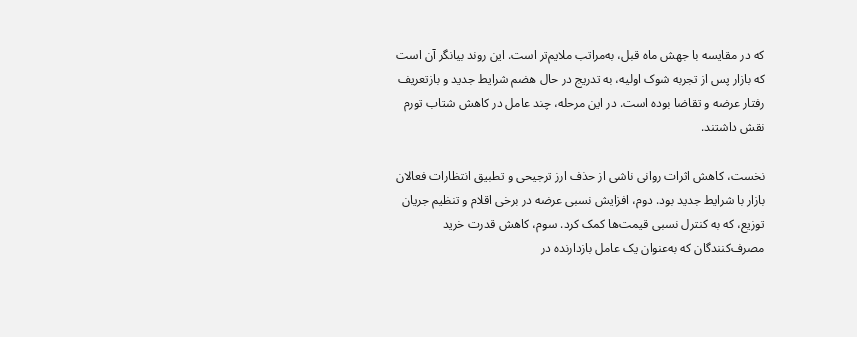که در مقایسه با جهش ماه قبل، به‌مراتب ملایم‌تر است. این روند بیانگر آن است که بازار پس از تجربه شوک اولیه، به تدریج در حال هضم شرایط جدید و بازتعریف رفتار عرضه و تقاضا بوده است. در این مرحله، چند عامل در کاهش شتاب تورم نقش داشتند.

نخست، کاهش اثرات روانی ناشی از حذف ارز ترجیحی و تطبیق انتظارات فعالان بازار با شرایط جدید بود. دوم، افزایش نسبی عرضه در برخی اقلام و تنظیم جریان توزیع، که به کنترل نسبی قیمت‌ها کمک کرد. سوم، کاهش قدرت خرید مصرف‌کنندگان که به‌عنوان یک عامل بازدارنده در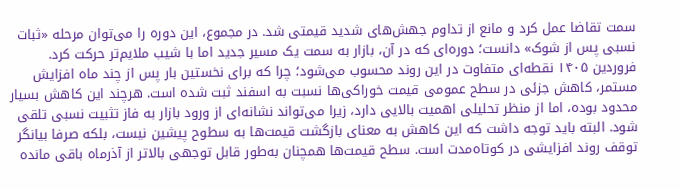سمت تقاضا عمل کرد و مانع از تداوم جهش‌های شدید قیمتی شد. در مجموع، این دوره را می‌توان مرحله «ثبات نسبی پس از شوک» دانست؛ دوره‌ای که در آن، بازار به سمت یک مسیر جدید اما با شیب ملایم‌تر حرکت کرد. فروردین ۱۴۰۵ نقطه‌ای متفاوت در این روند محسوب می‌شود؛ چرا که برای نخستین بار پس از چند ماه افزایش مستمر، کاهش جزئی در سطح عمومی قیمت خوراکی‌ها نسبت به اسفند ثبت شده است. هرچند این کاهش بسیار محدود بوده، اما از منظر تحلیلی اهمیت بالایی دارد، زیرا می‌تواند نشانه‌ای از ورود بازار به فاز تثبیت نسبی تلقی شود. البته باید توجه داشت که این کاهش به معنای بازگشت قیمت‌ها به سطوح پیشین نیست، بلکه صرفا بیانگر توقف روند افزایشی در کوتاه‌مدت است. سطح قیمت‌ها همچنان به‌طور قابل توجهی بالاتر از آذرماه باقی مانده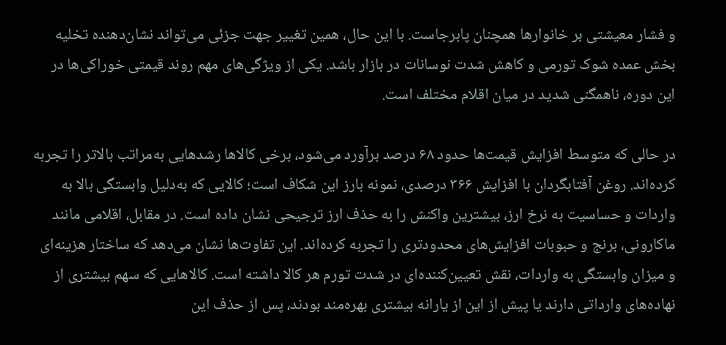و فشار معیشتی بر خانوارها همچنان پابرجاست. با این حال، همین تغییر جهت جزئی می‌تواند نشان‌دهنده تخلیه بخش عمده شوک تورمی و کاهش شدت نوسانات در بازار باشد. یکی از ویژگی‌های مهم روند قیمتی خوراکی‌ها در این دوره، ناهمگنی شدید در میان اقلام مختلف است.

در حالی که متوسط افزایش قیمت‌ها حدود ۶۸ درصد برآورد می‌شود، برخی کالاها رشدهایی به‌مراتب بالاتر را تجربه کرده‌اند. روغن آفتابگردان با افزایش ۳۶۶ درصدی، نمونه بارز این شکاف است؛ کالایی که به‌دلیل وابستگی بالا به واردات و حساسیت به نرخ ارز، بیشترین واکنش را به حذف ارز ترجیحی نشان داده است. در مقابل، اقلامی مانند ماکارونی، برنج و حبوبات افزایش‌های محدودتری را تجربه کرده‌اند. این تفاوت‌ها نشان می‌دهد که ساختار هزینه‌ای و میزان وابستگی به واردات، نقش تعیین‌کننده‌ای در شدت تورم هر کالا داشته است. کالاهایی که سهم بیشتری از نهاده‌های وارداتی دارند یا پیش از این از یارانه بیشتری بهره‌مند بودند، پس از حذف این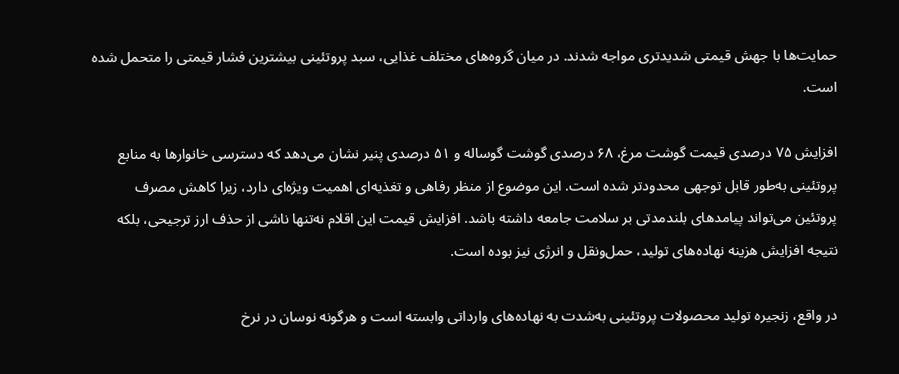حمایت‌ها با جهش قیمتی شدیدتری مواجه شدند. در میان گروه‌های مختلف غذایی، سبد پروتئینی بیشترین فشار قیمتی را متحمل شده است.

افزایش ۷۵ درصدی قیمت گوشت مرغ، ۶۸ درصدی گوشت گوساله و ۵۱ درصدی پنیر نشان می‌دهد که دسترسی خانوارها به منابع پروتئینی به‌طور قابل توجهی محدودتر شده است. این موضوع از منظر رفاهی و تغذیه‌ای اهمیت ویژه‌ای دارد، زیرا کاهش مصرف پروتئین می‌تواند پیامدهای بلندمدتی بر سلامت جامعه داشته باشد. افزایش قیمت این اقلام نه‌تنها ناشی از حذف ارز ترجیحی، بلکه نتیجه افزایش هزینه نهاده‌های تولید، حمل‌ونقل و انرژی نیز بوده است.

در واقع، زنجیره تولید محصولات پروتئینی به‌شدت به نهاده‌های وارداتی وابسته است و هرگونه نوسان در نرخ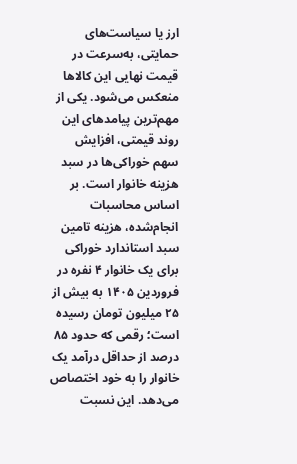ارز یا سیاست‌های حمایتی، به‌سرعت در قیمت نهایی این کالاها منعکس می‌شود. یکی از مهم‌ترین پیامدهای این روند قیمتی، افزایش سهم خوراکی‌ها در سبد هزینه خانوار است. بر اساس محاسبات انجام‌شده، هزینه تامین سبد استاندارد خوراکی برای یک خانوار ۴ نفره در فروردین ۱۴۰۵ به بیش از ۲۵ میلیون تومان رسیده است؛ رقمی که حدود ۸۵ درصد از حداقل درآمد یک خانوار را به خود اختصاص می‌دهد. این نسبت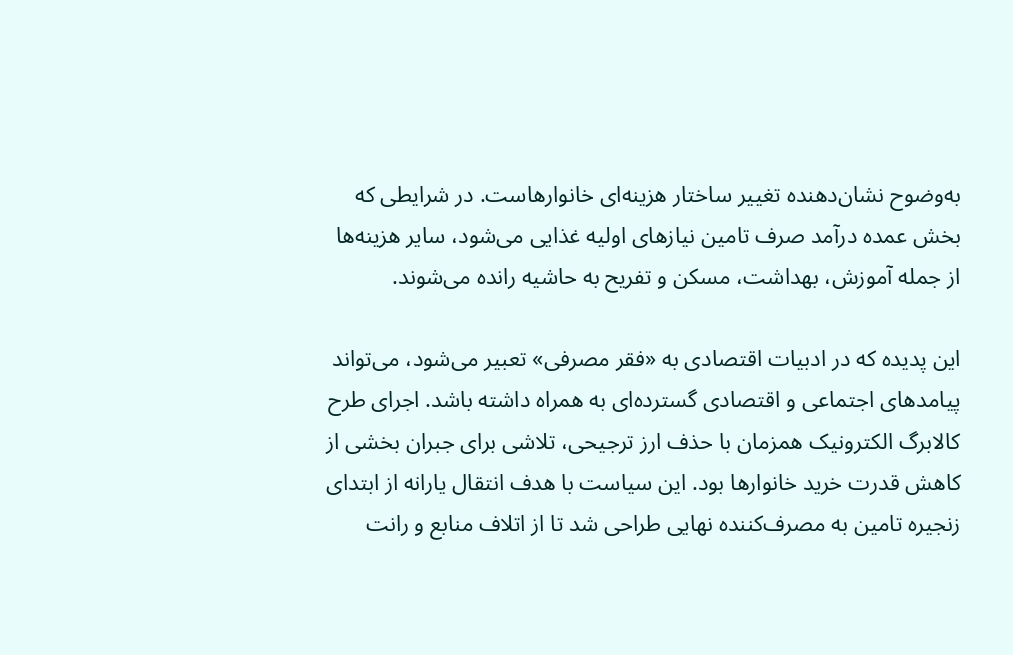به‌وضوح نشان‌دهنده تغییر ساختار هزینه‌ای خانوارهاست. در شرایطی که بخش عمده درآمد صرف تامین نیازهای اولیه غذایی می‌شود، سایر هزینه‌ها از جمله آموزش، بهداشت، مسکن و تفریح به حاشیه رانده می‌شوند.

این پدیده که در ادبیات اقتصادی به «فقر مصرفی» تعبیر می‌شود، می‌تواند پیامدهای اجتماعی و اقتصادی گسترده‌ای به همراه داشته باشد. اجرای طرح کالابرگ الکترونیک همزمان با حذف ارز ترجیحی، تلاشی برای جبران بخشی از کاهش قدرت خرید خانوارها بود. این سیاست با هدف انتقال یارانه از ابتدای زنجیره تامین به مصرف‌کننده نهایی طراحی شد تا از اتلاف منابع و رانت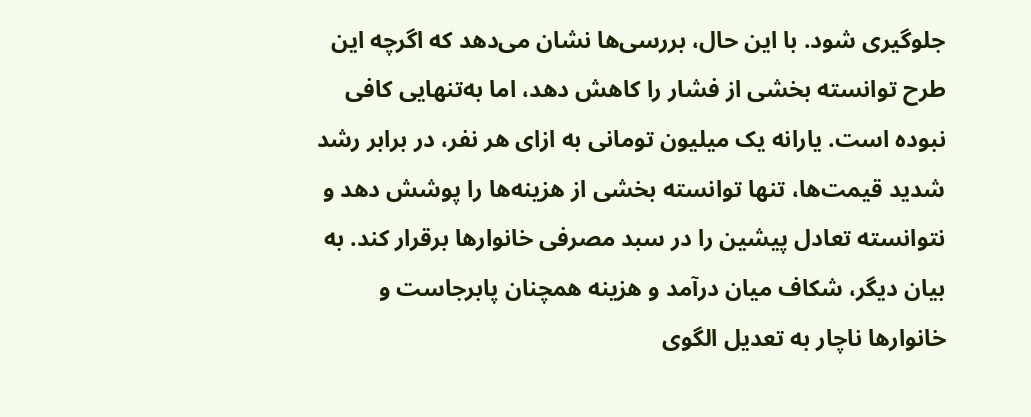جلوگیری شود. با این حال، بررسی‌ها نشان می‌دهد که اگرچه این طرح توانسته بخشی از فشار را کاهش دهد، اما به‌تنهایی کافی نبوده است. یارانه یک میلیون تومانی به ازای هر نفر، در برابر رشد شدید قیمت‌ها، تنها توانسته بخشی از هزینه‌ها را پوشش دهد و نتوانسته تعادل پیشین را در سبد مصرفی خانوارها برقرار کند. به بیان دیگر، شکاف میان درآمد و هزینه همچنان پابرجاست و خانوارها ناچار به تعدیل الگوی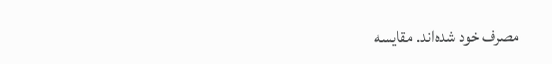مصرف خود شده‌اند. مقایسه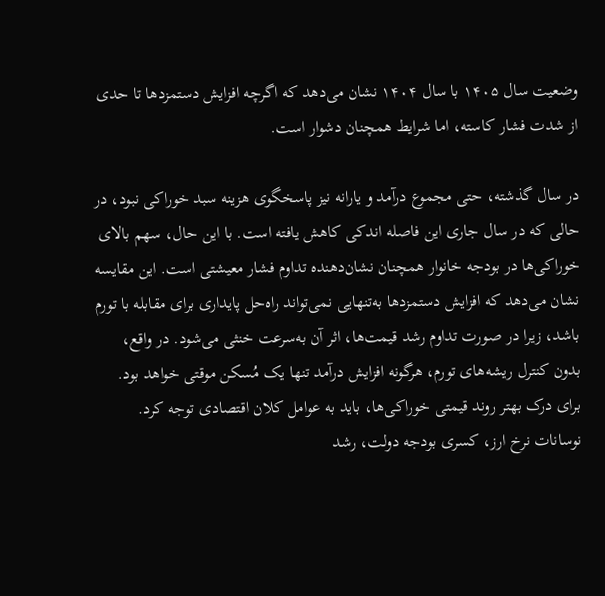وضعیت سال ۱۴۰۵ با سال ۱۴۰۴ نشان می‌دهد که اگرچه افزایش دستمزدها تا حدی از شدت فشار کاسته، اما شرایط همچنان دشوار است.

در سال گذشته، حتی مجموع درآمد و یارانه نیز پاسخگوی هزینه سبد خوراکی نبود، در حالی که در سال جاری این فاصله اندکی کاهش یافته است. با این حال، سهم بالای خوراکی‌ها در بودجه خانوار همچنان نشان‌دهنده تداوم فشار معیشتی است. این مقایسه نشان می‌دهد که افزایش دستمزدها به‌تنهایی نمی‌تواند راه‌حل پایداری برای مقابله با تورم باشد، زیرا در صورت تداوم رشد قیمت‌ها، اثر آن به‌سرعت خنثی می‌شود. در واقع، بدون کنترل ریشه‌های تورم، هرگونه افزایش درآمد تنها یک مُسکن موقتی خواهد بود. برای درک بهتر روند قیمتی خوراکی‌ها، باید به عوامل کلان اقتصادی توجه کرد. نوسانات نرخ ارز، کسری بودجه دولت، رشد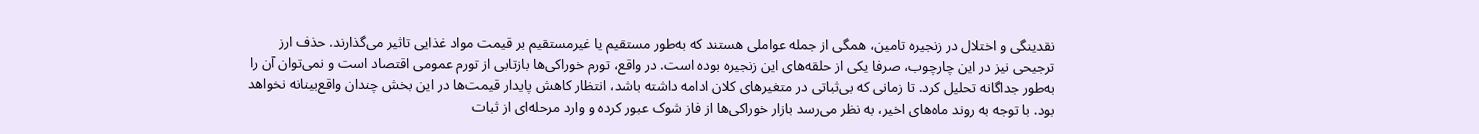نقدینگی و اختلال در زنجیره تامین، همگی از جمله عواملی هستند که به‌طور مستقیم یا غیرمستقیم بر قیمت مواد غذایی تاثیر می‌گذارند. حذف ارز ترجیحی نیز در این چارچوب، صرفا یکی از حلقه‌های این زنجیره بوده است. در واقع، تورم خوراکی‌ها بازتابی از تورم عمومی اقتصاد است و نمی‌توان آن را به‌طور جداگانه تحلیل کرد. تا زمانی که بی‌ثباتی در متغیرهای کلان ادامه داشته باشد، انتظار کاهش پایدار قیمت‌ها در این بخش چندان واقع‌بینانه نخواهد بود. با توجه به روند ماه‌های اخیر، به نظر می‌رسد بازار خوراکی‌ها از فاز شوک عبور کرده و وارد مرحله‌ای از ثبات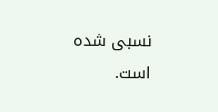نسبی شده است.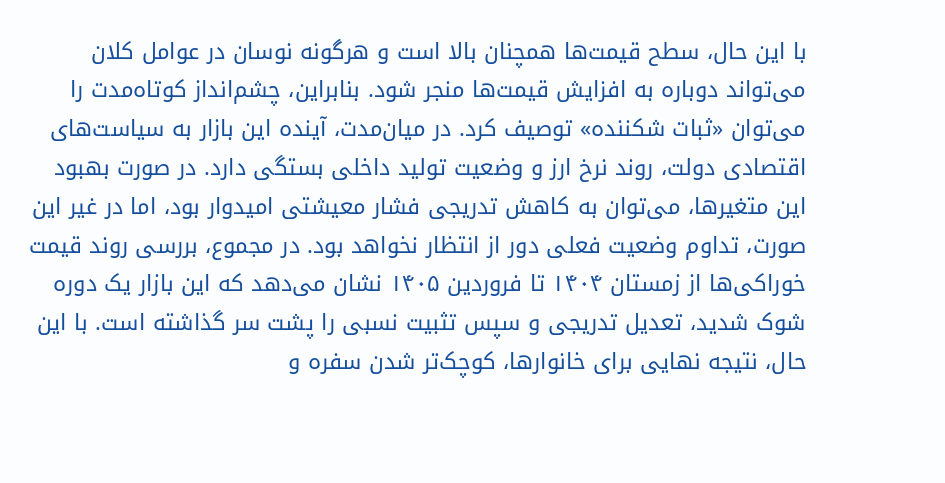با این حال، سطح قیمت‌ها همچنان بالا است و هرگونه نوسان در عوامل کلان می‌تواند دوباره به افزایش قیمت‌ها منجر شود. بنابراین، چشم‌انداز کوتاه‌مدت را می‌توان «ثبات شکننده» توصیف کرد. در میان‌مدت، آینده این بازار به سیاست‌های اقتصادی دولت، روند نرخ ارز و وضعیت تولید داخلی بستگی دارد. در صورت بهبود این متغیرها، می‌توان به کاهش تدریجی فشار معیشتی امیدوار بود، اما در غیر این صورت، تداوم وضعیت فعلی دور از انتظار نخواهد بود. در مجموع، بررسی روند قیمت خوراکی‌ها از زمستان ۱۴۰۴ تا فروردین ۱۴۰۵ نشان می‌دهد که این بازار یک دوره شوک شدید، تعدیل تدریجی و سپس تثبیت نسبی را پشت سر گذاشته است. با این حال، نتیجه نهایی برای خانوارها، کوچک‌تر شدن سفره و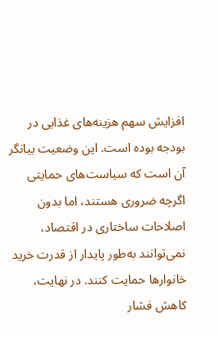افزایش سهم هزینه‌های غذایی در بودجه بوده است. این وضعیت بیانگر آن است که سیاست‌های حمایتی اگرچه ضروری هستند، اما بدون اصلاحات ساختاری در اقتصاد، نمی‌توانند به‌طور پایدار از قدرت خرید خانوارها حمایت کنند. در نهایت، کاهش فشار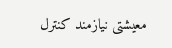معیشتی نیازمند کنترل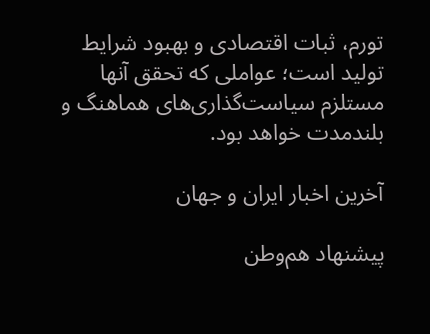تورم، ثبات اقتصادی و بهبود شرایط تولید است؛ عواملی که تحقق آنها مستلزم سیاست‌گذاری‌های هماهنگ و بلندمدت خواهد بود.

آخرین اخبار ایران و جهان

پیشنهاد هم‌وطن